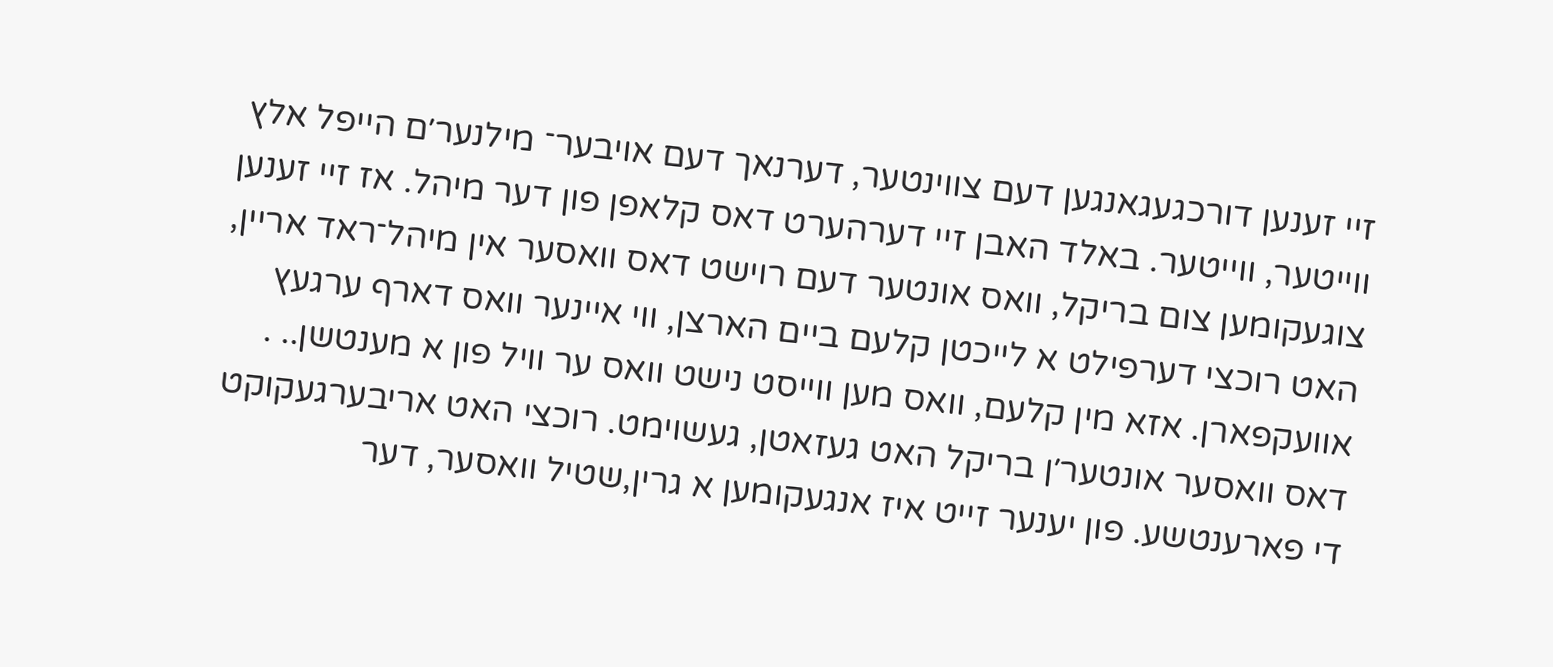זיי זענען דורכגעגאנגען דעם צווינטער, דערנאך דעם אויבער־ מילנער׳ם הייפל אלץ ווייטער, ווייטער. באלד האבן זיי דערהערט דאס קלאפן פון דער מיהל. אז זיי זענען צוגעקומען צום בריקל, וואס אונטער דעם רוישט דאס וואסער אין מיהל־ראד אריין, האט רוכצי דערפילט א לייכטן קלעם ביים הארצן, ווי איינער וואס דארף ערגעץ אוועקפארן. אזא מין קלעם, וואס מען ווייסט נישט וואס ער וויל פון א מענטשן.. . דאס וואסער אונטער׳ן בריקל האט געזאטן, געשוימט. רוכצי האט אריבערגעקוקט די פארענטשע. פון יענער זייט איז אנגעקומען א גרין,שטיל וואסער, דער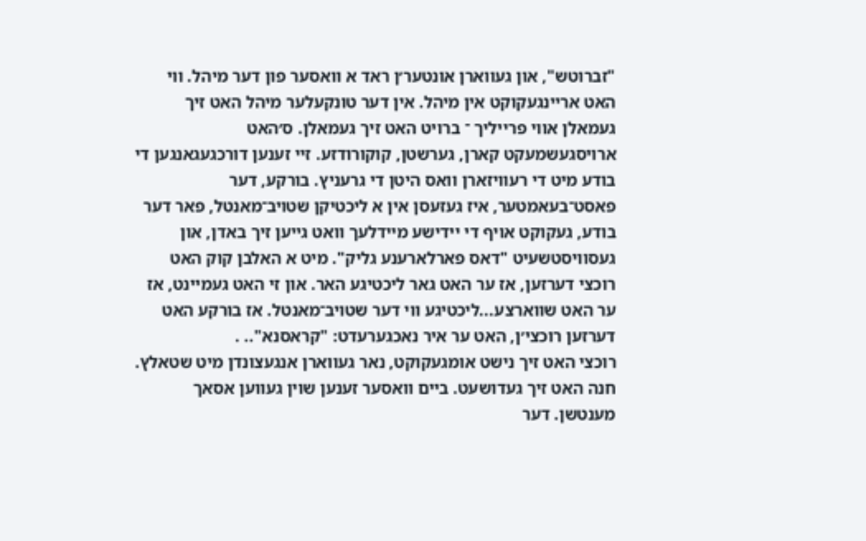"זברוטש", און געווארן אונטער׳ן ראד א וואסער פון דער מיהל. ווי האט אריינגעקוקט אין מיהל. אין דער טונקעלער מיהל האט זיך געמאלן אווי פרייליך ־ ברויט האט זיך געמאלן. ס׳האט ארויסגעשמעקט קארן, גערשטן, קוקורודזע. זיי זענען דורכגעגאנגען די בודע מיט די רעוויזארן וואס היטן די גרעניץ. בורקע, דער פאסט־בעאמטער, איז געזעסן אין א ליכטיקן שטויב־מאנטל, פאר דער בודע, געקוקט אויף די יידישע מיידלעך וואט גייען זיך באדן, און געסוויסטשעיט "דאס פארלארענע גליק". מיט א האלבן קוק האט רוכצי דערזען, אז ער האט גאר ליכטיגע האר. און זי האט געמיינט, אז ער האט שווארצע...ליכטיגע ווי דער שטויב־מאנטל. אז בורקע האט דערזען רוכצי׳ן, האט ער איר נאכגערעדט: "קראסנא".. .
רוכצי האט זיך נישט אומגעקוקט, נאר געווארן אנגעצונדן מיט שטאלץ. חנה האט זיך געדושעט. ביים וואסער זענען שוין געווען אסאך מענטשן. דער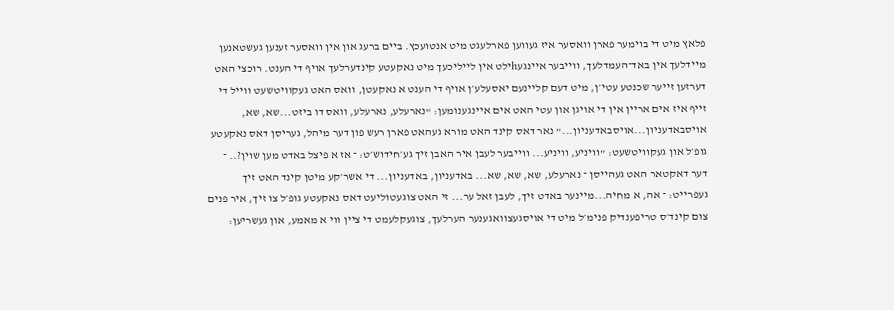פלאץ מיט די בוימער פארן וואסער איז געווען פארלעגט מיט אנטועכץ. ביים ברעג און אין וואסער זענען געשטאנען מיידלעך אין באד־העמדלעך, ווייבער איינגעhילט אין לייליכעך מיט נאקעטע קינדערלעך אויף די הענט. רוכצי האט דערזען זייער שכנטע עטי׳ן, מיט דעם קליינעם יאסעלע׳ן אויף די הענט א נאקעטן, וואס האט געקוויטשעט ווייל די זייף איז אים אריין אין די אויגן און עטי האט אים איינגענומען: "נארעלע, נארעלע, וואס דו ביזט...שא, שא, אויסבאדעניון...אויסבאדעניון..." נאר דאס קינד האט מורא געהאט פארן רעש פון דער מיהל, געריסן דאס נאקעטע גופ׳ל און געקוויטשעט: "וויניע, וויניע... ווייבער לעבן איר האבן זיך גע׳חידוש׳ט: ־ אז א פיצל באדט מען שוין?.. ־ דער דאקטאר האט געהייסן ־ נארעלע, שא, שא, שא... באדעניון, באדעניון... די אשר׳קע מיטן קינד האט זיך געפרייט: ־ אה, א מחיה...מיינער באדט זיך, לעבן זאל ער... זי האט צוגעטוליעט דאס נאקעטע גופ׳ל צו זיך, איר פנים צום קינד׳ס טריפענדיק פנימ׳ל מיט די אויסגעצוואגענער הערלעך, צוגעקלעמט די ציין ווי א מאמע, און געשריען: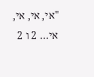"אי, אי, אי, אי... 2 ו 2